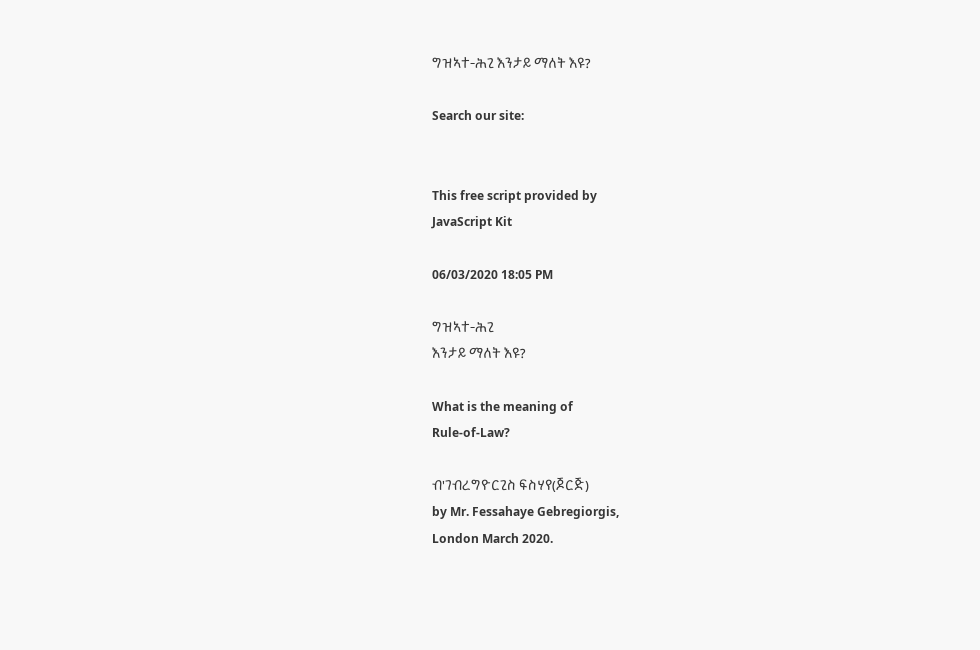ግዝኣተ-ሕጊ እንታይ ማለት እዩ?

Search our site:


This free script provided by
JavaScript Kit

06/03/2020 18:05 PM

ግዝኣተ-ሕጊ
እንታይ ማለት እዩ?

What is the meaning of
Rule-of-Law?

ብ'ገብረግዮርጊስ ፍስሃየ(ጆርጅ)
by Mr. Fessahaye Gebregiorgis,
London March 2020.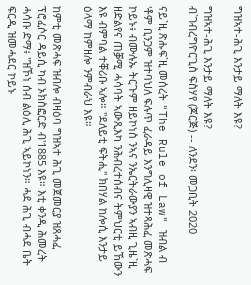ግዝኣተ-ሕጊ እንታይ ማለት እዩ?

ግዝኣተ-ሕጊ እንታይ ማለት እዩ?
ብ`ገብረግዮርጊስ ፍስሃየ (ጆርጅ) -- ለንደን፡ መጋቢት 2020

ናይ`ዚ ጽሑፍ`ዚ መሰረት "The Rule of Law" ዝብል ብ 'ቶም ቢንጋም ዝተባህለ ፍሉጥ ፈራዳይ እንግሊዛዊ ዝተጻሕፈ መጽሓፍ ኮይኑ፥ ብሙሉኡ ትርጉም ዘይኮነስ ንኣና ንኤርትራውያን ኣብዚ ጊዜ`ዚ ዘድልየና ጠቓሚ ሓሳባት ኣውጺእካ ንሕብረተሰብና ትምህርቲ ይኸውን እዩ ብምባል ተቐሪቡ ኣሎ። "ደለይቲ ፍትሒ" ክበሃል ከሎሲ እንታይ ዕላማ ከምዘሎ ንምብራህ እዩ።

ከምቲ መጽሓፍ ዝብሎ ብዛዕባ ግዝኣተ ሕጊ መጀመርያ ዝጸሓፈ ፕሮፈሶር ዳይሲ ካብ ኦክስፎርድ ብ'1885 እዩ። እቲ ቀንዲ ሕመረት ሓሳቡ ድማ፥ "ዝኾነ ሰብ ልዕሊ ሕጊ ኣይኮነን። ሓደ ሕጊ ብሓደ ቤት ፍርዲ ዝመሓደር ኮይኑ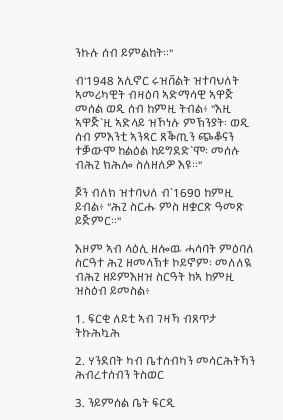ንኩሉ ሰብ ይምልከት።"

ብ'1948 አሊኖር ሩዝቨልት ዝተባህለት ኣመሪካዊት ብዛዕባ ኣድማሳዊ ኣዋጅ መሰል ወዲ ሰብ ከምዚ ትብል፥ "እዚ ኣዋጅ`ዚ ኣድላይ ዝኾነሉ ምኽንያት፡ ወዲ ሰብ ምእንቲ ኣንጻር ጸቕጢን ጭቆናን ተቓውሞ ከልዕል ከይግደድ`ሞ፡ መሰሉ ብሕጊ ክሕሎ ስለዘለዎ እዩ።"

ጆን ብለክ ዝተባህለ ብ`1690 ከምዚ ይብል፥ "ሕጊ ስርሑ ምስ ዘቋርጽ ዓመጽ ይጅምር።"

እዞም ኣብ ላዕሊ ዘሎዉ ሓሳባት ምዕባለ ስርዓተ ሕጊ ዘመላኽቱ ኮይኖም፡ መለለዪ ብሕጊ ዘይምእዘዝ ስርዓት ከኣ ከምዚ ዝስዕብ ይመስል፥

1. ፍርቂ ለይቲ ኣብ ገዛኻ ብጸጥታ ትኩሕኳሕ

2. ሃንደበት ካብ ቤተሰብካን መሳርሕትኻን ሕብረተሰብን ትስወር

3. ንይምሰል ቤት ፍርዲ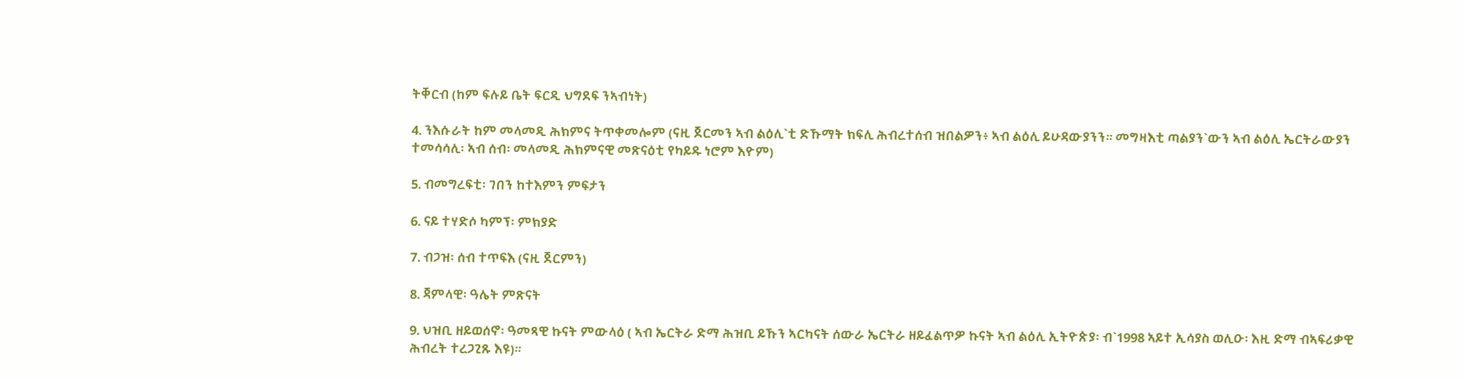ትቐርብ (ከም ፍሉይ ቤት ፍርዲ ህግደፍ ንኣብነት)

4. ንእሱራት ከም መላመዲ ሕክምና ትጥቀመሎም (ናዚ ጀርመን ኣብ ልዕሊ`ቲ ድኹማት ክፍሊ ሕብረተሰብ ዝበልዎን፥ ኣብ ልዕሊ ይሁዳውያንን። መግዛእቲ ጣልያን`ውን ኣብ ልዕሊ ኤርትራውያን ተመሳሳሊ፡ ኣብ ሰብ፡ መላመዲ ሕክምናዊ መጽናዕቲ የካይዱ ነሮም እዮም)

5. ብመግረፍቲ፡ ገበን ከተእምን ምፍታን

6. ናይ ተሃድሶ ካምፕ፡ ምክያድ

7. ብጋዝ፡ ሰብ ተጥፍእ (ናዚ ጀርምን)

8. ጃምላዊ፡ ዓሌት ምጽናት

9. ህዝቢ ዘይወሰኖ፡ ዓመጻዊ ኩናት ምውላዕ ( ኣብ ኤርትራ ድማ ሕዝቢ ይኹን ኣርካናት ሰውራ ኤርትራ ዘይፈልጥዎ ኩናት ኣብ ልዕሊ ኢትዮጵያ፡ ብ`1998 ኣይተ ኢሳያስ ወሊዑ፡ እዚ ድማ ብኣፍሪቃዊ ሕብረት ተረጋጊጹ እዩ)።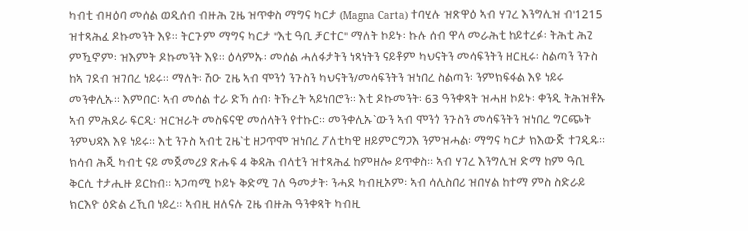ካብቲ ብዛዕባ መሰል ወዲሰብ ብዙሕ ጊዜ ዝጥቀስ ማግና ካርታ (Magna Carta) ተባሂሉ ዝጽዋዕ ኣብ ሃገረ እንግሊዝ ብ'1215 ዝተጻሕፈ ዶኩመንት እዩ። ትርጉም ማግና ካርታ "እቲ ዓቢ ቻርተር" ማለት ኮይኑ፡ ኩሉ ሰብ ዋላ መራሕቲ ከይተረፉ፡ ትሕቲ ሕጊ ምዃኖም፡ ዝእምት ዶኩመንት እዩ። ዕላምኡ፡ መሰል ሓለፋታትን ነጻነትን ናይቶም ካህናትን መሳፍንትን ዘርዚሩ፡ ስልጣን ንጉስ ከኣ ገደብ ዝገበረ ነይሩ። ማለት፡ ሽዑ ጊዜ ኣብ ሞንጎ ንጉስን ካህናትን/መሳፍንትን ዝነበረ ስልጣን፡ ንምክፍፋል እዩ ነይሩ መንቀሊኡ። እምበር፡ ኣብ መሰል ተራ ድኻ ሰብ፡ ትኹረት ኣይነበሮን። እቲ ዶኩመንት፡ 63 ዓንቀጻት ዝሓዘ ኮይኑ፡ ቀንዲ ትሕዝቶኡ ኣብ ምሕደራ ፍርዲ፡ ዝርዝራት መስፍናዊ መሰላትን የተኩር። መንቀሊኡ`ውን ኣብ ሞንጎ ንጉስን መሳፍንትን ዝነበረ ግርጭት ንምህዳእ እዩ ነይሩ። እቲ ንጉስ ኣብቲ ጊዜ`ቲ ዘጋጥሞ ዝነበረ ፖለቲካዊ ዘይምርግጋእ ንምዝሓል፡ ማግና ካርታ ክእውጅ ተገዲዱ። ክሳብ ሕጂ ካብቲ ናይ መጀመሪያ ጽሑፍ 4 ቅዳሕ ብላቲን ዝተጻሕፈ ከምዘሎ ይጥቀስ። ኣብ ሃገረ እንግሊዝ ድማ ከም ዓቢ ቅርሲ ተታሒዙ ይርከብ። ኣጋጣሚ ኮይኑ ቅድሚ ገለ ዓመታት፡ ንሓደ ካብዚኦም፡ ኣብ ሳሊስበሪ ዝበሃል ከተማ ምስ ስድራይ ክርእዮ ዕድል ረኺበ ነይረ። ኣብዚ ዘለናሉ ጊዜ ብዙሕ ዓንቀጻት ካብዚ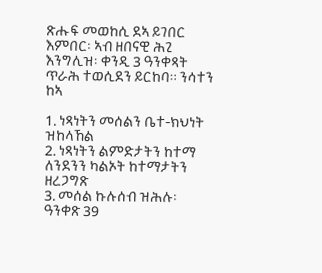ጽሑፍ መወከሲ ደኣ ይገበር እምበር፡ ኣብ ዘበናዊ ሕጊ እንግሊዝ፡ ቀንዲ 3 ዓንቀጻት ጥራሕ ተወሲደን ይርከባ። ንሳተን ከኣ

1. ነጻነትን መሰልን ቤተ-ክህነት ዝከላኸል
2. ነጻነትን ልምድታትን ከተማ ለንደንን ካልኦት ከተማታትን ዘረጋግጽ
3. መሰል ኩሉሰብ ዝሕሉ፡ ዓንቀጽ 39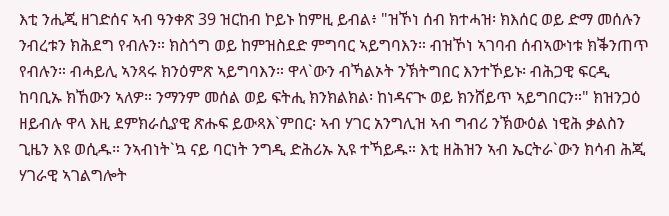እቲ ንሒጂ ዘገድሰና ኣብ ዓንቀጽ 39 ዝርከብ ኮይኑ ከምዚ ይብል፥ "ዝኾነ ሰብ ክተሓዝ፡ ክእሰር ወይ ድማ መሰሉን ንብረቱን ክሕደግ የብሉን። ክስጎግ ወይ ከምዝስደድ ምግባር ኣይግባእን። ብዝኾነ ኣገባብ ሰብኣውነቱ ክቕንጠጥ የብሉን። ብሓይሊ ኣንጻሩ ክንዕምጽ ኣይግባእን። ዋላ`ውን ብኻልኦት ንኽትግበር እንተኾይኑ፡ ብሕጋዊ ፍርዲ ከባቢኡ ክኸውን ኣለዎ። ንማንም መሰል ወይ ፍትሒ ክንክልክል፡ ከነዳናጒ ወይ ክንሸይጥ ኣይግበርን።" ክዝንጋዕ ዘይብሉ ዋላ እዚ ደምክራሲያዊ ጽሑፍ ይውጻእ`ምበር፡ ኣብ ሃገር አንግሊዝ ኣብ ግብሪ ንኽውዕል ነዊሕ ቃልስን ጊዜን እዩ ወሲዱ። ንኣብነት`ኳ ናይ ባርነት ንግዲ ድሕሪኡ ኢዩ ተኻይዱ። እቲ ዘሕዝን ኣብ ኤርትራ`ውን ክሳብ ሕጂ ሃገራዊ ኣገልግሎት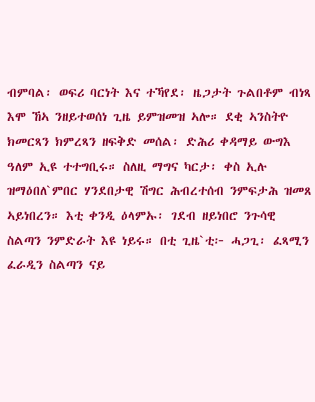ብምባል፡ ወፍሪ ባርነት እና ተኻየደ፡ ዜጋታት ጉልበቶም ብነጻ እሞ ኸኣ ንዘይተወሰነ ጊዜ ይምዝመዝ ኣሎ። ደቂ ኣንስትዮ ክመርጻን ክምረጻን ዘፍቅድ መሰል፡ ድሕሪ ቀዳማይ ውግእ ዓለም ኢዩ ተተግቢሩ። ስለዚ ማግና ካርታ፡ ቀስ ኢሉ ዝማዕበለ`ምበር ሃንደበታዊ ሽግር ሕብረተሰብ ንምፍታሕ ዝመጸ ኣይነበረን። እቲ ቀንዲ ዕላምኡ፡ ገደብ ዘይነበሮ ንጉሳዊ ስልጣን ንምድራት እዩ ነይሩ። በቲ ጊዜ`ቲ፦ ሓጋጊ፡ ፈጻሚን ፈራዲን ስልጣን ናይ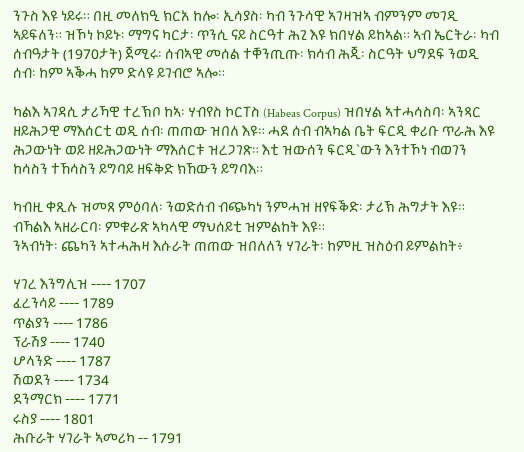ንጉስ እዩ ነይሩ። በዚ መለክዒ ክርአ ከሎ፡ ኢሳያስ፡ ካብ ንጉሳዊ ኣገዛዝኣ ብምንም መገዲ ኣይፍለን። ዝኾነ ኮይኑ፡ ማግና ካርታ፡ ጥንሲ ናይ ስርዓተ ሕጊ እዩ ክበሃል ይከኣል። ኣብ ኤርትራ፡ ካብ ሰብዓታት (1970ታት) ጀሚሩ፡ ሰብኣዊ መሰል ተቐንጢጡ፡ ክሳብ ሕጂ፡ ስርዓት ህግደፍ ንወዲ ሰብ፡ ከም ኣቕሓ ከም ድላዩ ይገብሮ ኣሎ።

ካልእ ኣገዳሲ ታሪኻዊ ተረኽቦ ከኣ፡ ሃብየስ ኮርፐስ (Habeas Corpus) ዝበሃል ኣተሓሳስባ፡ ኣንጻር ዘይሕጋዊ ማእሰርቲ ወዲ ሰብ፡ ጠጠው ዝበለ እዩ። ሓደ ሰብ ብኣካል ቤት ፍርዲ ቀሪቡ ጥራሕ እዩ ሕጋውነት ወይ ዘይሕጋውነት ማእሰርቱ ዝረጋገጽ። እቲ ዝውሰን ፍርዲ`ውን እንተኾነ ብወገን ከሳስን ተኸሳስን ይግባይ ዘፍቅድ ክኸውን ይግባእ።

ካብዚ ቀጺሉ ዝመጸ ምዕባለ፡ ንወድሰብ ብጭካነ ንምሓዝ ዘየፍቕድ፡ ታሪኽ ሕግታት እዩ። ብኻልእ ኣዘራርባ፡ ምቁራጽ ኣካላዊ ማህሰይቲ ዝምልከት እዩ።
ንኣብነት፡ ጨካን ኣተሓሕዛ እሱራት ጠጠው ዝበለለን ሃገራት፡ ከምዚ ዝስዕብ ይምልከት፥

ሃገረ እንግሊዝ ---- 1707
ፈረንሳይ ---- 1789
ጥልያን ---- 1786
ፕራሽያ ---- 1740
ሆላንድ ---- 1787
ሽወደን ---- 1734
ደንማርክ ---- 1771
ሩስያ ---- 1801
ሕቡራት ሃገራት ኣመሪካ -- 1791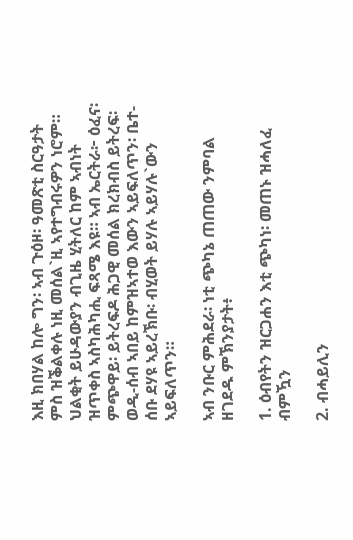እዚ ክበሃል ከሎ ግን፡ ኣብ ጉዕዞ፡ ዓመጽቲ ስርዓታት ምስ ዝቕልቀሉ ነዚ መሰል`ዚ ኣየተግብሩዎን ነሮም። ህልቂት ይሁዳውያን ብጊዜ ሂትለር ከም ኣብነት ዝጥቀስ ኣስካሕካሒ ፍጻሜ እዩ። ኣብ ኤርትራ፦ ዕፈና፡ ምጭዋይ፡ ይትረፍዶ ሕጋዊ መሰል ክረክብስ ይትረፍ፡ ወዲ-ሰብ ኣበይ ከምዝኣተወ እውን ኣይፍለጥን፡ ቤተ-ሰቡ ደሃዩ ኣይረኽቡ፡ ብሂወት ይሃሉ ኣይሃሉ`ውን ኣይፍለጥን።

ኣብ ንቡር ምሕደራ፡ ነቲ ጭካኔ ጠጠው ንምባል ዘገደዱ ምኽንያታት፥

1. ዕብየትን ዝርጋሐን እቲ ጭካነ፡ መጠኑ ዝሓለፈ ብምዃን

2. ብሓይሊን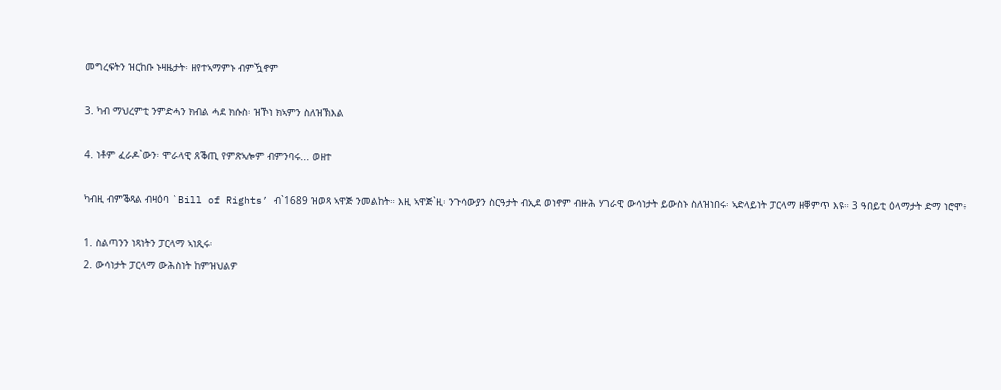መግረፍትን ዝርከቡ ኑዛዜታት፡ ዘየተኣማምኑ ብምዃኖም

3. ካብ ማህረምቲ ንምድሓን ክብል ሓደ ክሱስ፡ ዝኾነ ክኣምን ስለዝኽእል

4. ነቶም ፈራዶ`ውን፡ ሞራላዊ ጸቕጢ የምጽኣሎም ብምንባሩ... ወዘተ

ካብዚ ብምቕጻል ብዛዕባ `Bill of Rights’ ብ`1689 ዝወጻ ኣዋጅ ንመልከት። እዚ ኣዋጅ`ዚ፡ ንጉሳውያን ስርዓታት ብኢደ ወነኖም ብዙሕ ሃገራዊ ውሳነታት ይውስኑ ስለዝነበሩ፡ ኣድላይነት ፓርላማ ዘቐምጥ እዩ። 3 ዓበይቲ ዕላማታት ድማ ነሮሞ፥

1. ስልጣንን ነጻነትን ፓርላማ ኣነጺሩ፡
2. ውሳነታት ፓርላማ ውሕስነት ከምዝህልዎ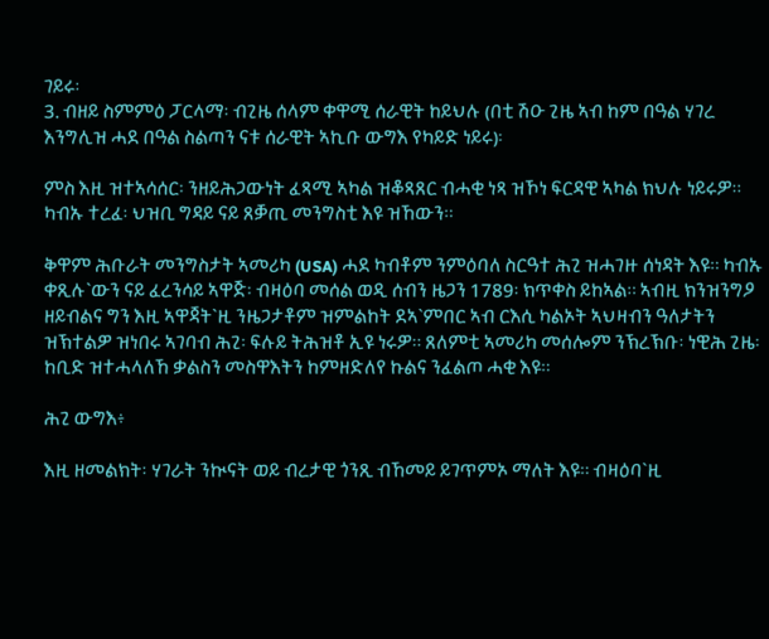ገይሩ፡
3. ብዘይ ስምምዕ ፓርላማ፡ ብጊዜ ሰላም ቀዋሚ ሰራዊት ከይህሉ (በቲ ሽዑ ጊዜ ኣብ ከም በዓል ሃገረ እንግሊዝ ሓደ በዓል ስልጣን ናቱ ሰራዊት ኣኪቡ ውግእ የካይድ ነይሩ)፡

ምስ እዚ ዝተኣሳሰር፡ ንዘይሕጋውነት ፈጻሚ ኣካል ዝቆጻጸር ብሓቂ ነጻ ዝኾነ ፍርዳዊ ኣካል ክህሉ ነይሩዎ። ካብኡ ተረፈ፡ ህዝቢ ግዳይ ናይ ጸቓጢ መንግስቲ እዩ ዝኸውን።

ቅዋም ሕቡራት መንግስታት ኣመሪካ (USA) ሓደ ካብቶም ንምዕባለ ስርዓተ ሕጊ ዝሓገዙ ሰነዳት እዩ። ካብኡ ቀጺሉ`ውን ናይ ፈረንሳይ ኣዋጅ፡ ብዛዕባ መሰል ወዲ ሰብን ዜጋን 1789፡ ክጥቀስ ይከኣል። ኣብዚ ክንዝንግዖ ዘይብልና ግን እዚ ኣዋጃት`ዚ ንዜጋታቶም ዝምልከት ደኣ`ምበር ኣብ ርእሲ ካልኦት ኣህዛብን ዓለታትን ዝኽተልዎ ዝነበሩ ኣገባብ ሕጊ፡ ፍሉይ ትሕዝቶ ኢዩ ነሩዎ። ጸለምቲ ኣመሪካ መሰሎም ንኽረኽቡ፡ ነዊሕ ጊዜ፡ ከቢድ ዝተሓላለኸ ቃልስን መስዋእትን ከምዘድለየ ኩልና ንፈልጦ ሓቂ እዩ።

ሕጊ ውግእ፥

እዚ ዘመልክት፡ ሃገራት ንኲናት ወይ ብረታዊ ጎንጺ ብኸመይ ይገጥምኦ ማለት እዩ። ብዛዕባ`ዚ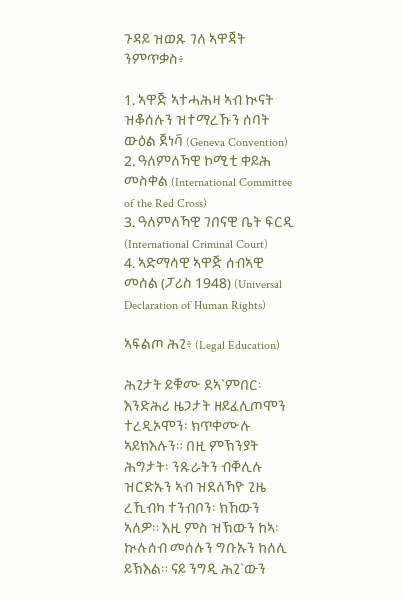ጉዳይ ዝወጹ ገለ ኣዋጃት ንምጥቃስ፥

1. ኣዋጅ ኣተሓሕዛ ኣብ ኲናት ዝቆሰሉን ዝተማረኹን ሰባት ውዕል ጀነቫ (Geneva Convention)
2. ዓለምለኻዊ ኮሚቲ ቀይሕ መስቀል (International Committee of the Red Cross)
3. ዓለምለኻዊ ገበናዊ ቤት ፍርዲ (International Criminal Court)
4. ኣድማሳዊ ኣዋጅ ሰብኣዊ መሰል (ፓሪስ 1948) (Universal Declaration of Human Rights)

ኣፍልጦ ሕጊ፥ (Legal Education)

ሕጊታት ይቑሙ ደኣ`ምበር፡ እንድሕሪ ዜጋታት ዘይፈሊጦሞን ተረዲኦሞን፡ ክጥቀሙሉ ኣይክእሉን። በዚ ምኽንያት ሕግታት፡ ንጹራትን ብቐሊሉ ዝርድኡን ኣብ ዝደለኻዮ ጊዜ ረኺብካ ተንብቦን፡ ክኸውን ኣለዎ። እዚ ምስ ዝኽውን ከኣ፡ ኲሉሰብ መሰሉን ግቡኡን ከለሊ ይኽእል። ናይ ንግዲ ሕጊ`ውን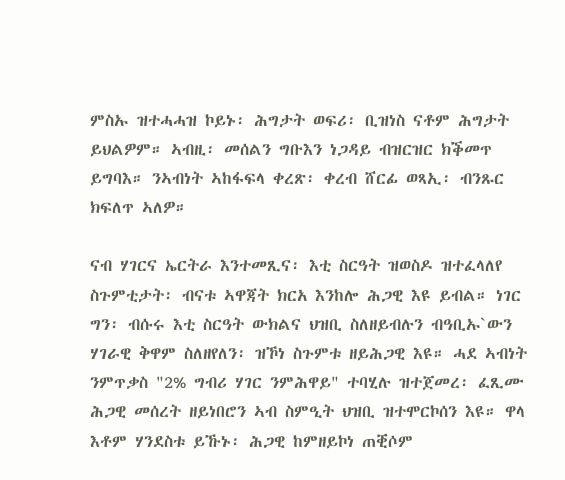ምስኡ ዝተሓሓዝ ኮይኑ፡ ሕግታት ወፍሪ፡ ቢዝነስ ናቶም ሕግታት ይህልዎም። ኣብዚ፡ መሰልን ግቡእን ነጋዳይ ብዝርዝር ክቕመጥ ይግባእ። ንኣብነት ኣከፋፍላ ቀረጽ፡ ቀረብ ሸርፊ ወጻኢ፡ ብንጹር ክፍለጥ ኣለዎ።

ናብ ሃገርና ኤርትራ እንተመጺና፡ እቲ ስርዓት ዝወስዶ ዝተፈላለየ ስጉምቲታት፡ ብናቱ ኣዋጃት ክርአ እንከሎ ሕጋዊ እዩ ይብል። ነገር ግን፡ ብሱሩ እቲ ስርዓት ውክልና ህዝቢ ስለዘይብሉን ብዓቢኡ`ውን ሃገራዊ ቅዋም ስለዘየለን፡ ዝኾነ ስጉምቱ ዘይሕጋዊ እዩ። ሓደ ኣብነት ንምጥቃስ "2% ግብሪ ሃገር ንምሕዋይ" ተባሂሉ ዝተጀመረ፡ ፈጺሙ ሕጋዊ መሰረት ዘይነበሮን ኣብ ስምዒት ህዝቢ ዝተሞርኮሰን እዩ። ዋላ እቶም ሃንደስቱ ይኹኑ፡ ሕጋዊ ከምዘይኮነ ጠቒሶም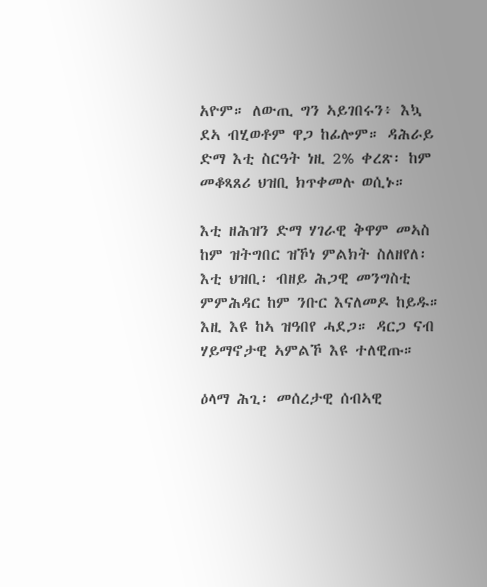አዮም። ለውጢ ግን ኣይገበሩን፥ እኳ ደኣ ብሂወቶም ዋጋ ከፊሎም። ዳሕራይ ድማ እቲ ስርዓት ነዚ 2% ቀረጽ፡ ከም መቆጻጸሪ ህዝቢ ክጥቀመሉ ወሲኑ።

እቲ ዘሕዝን ድማ ሃገራዊ ቅዋም መኣስ ከም ዝትግበር ዝኾነ ምልክት ስለዘየለ፡ እቲ ህዝቢ፡ ብዘይ ሕጋዊ መንግስቲ ምምሕዳር ከም ንቡር እናለመዶ ከይዱ። እዚ እዩ ከኣ ዝዓበየ ሓደጋ። ዳርጋ ናብ ሃይማኖታዊ ኣምልኾ እዩ ተለዊጡ።

ዕላማ ሕጊ፡ መሰረታዊ ሰብኣዊ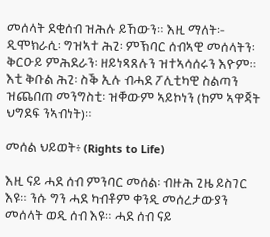መሰላት ደቂሰብ ዝሕሉ ይኸውን። እዚ ማለት፡- ዲሞክራሲ፡ ግዝኣተ ሕጊ፡ ምኽባር ሰብኣዊ መሰላትን፡ ቅርዑይ ምሕደራን፡ ዘይነጻጸሉን ዝተኣሳሰሩን እዮም። እቲ ቅቡል ሕጊ፡ ስቕ ኢሉ ብሓደ ፖሊቲካዊ ስልጣን ዝጨበጠ መንግስቲ፡ ዝቐውም ኣይኮነን (ከም ኣዋጃት ህግደፍ ንኣብነት)።

መሰል ህይወት፥ (Rights to Life)

እዚ ናይ ሓደ ሰብ ምንባር መሰል፡ ብዙሕ ጊዜ ይስገር እዩ። ንሱ ግን ሓደ ካብቶም ቀንዲ መሰረታውያን መሰላት ወዲ ሰብ እዩ። ሓደ ሰብ ናይ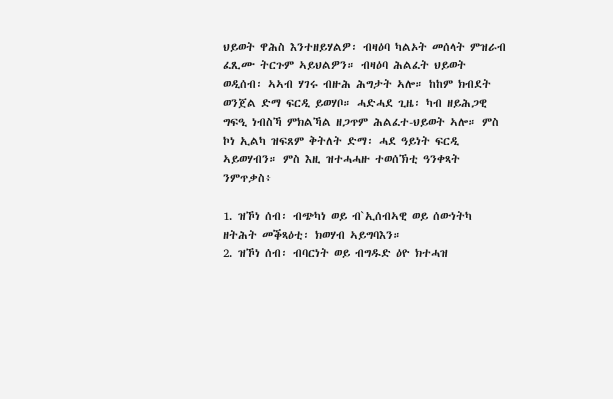ህይወት ዋሕስ እንተዘይሃልዎ፡ ብዛዕባ ካልኦት መሰላት ምዝራብ ፈጺሙ ትርጉም ኣይህልዎን። ብዛዕባ ሕልፈት ህይወት ወዲሰብ፡ ኣኣብ ሃገሩ ብዙሕ ሕግታት ኣሎ። ከከም ክብደት ወንጀል ድማ ፍርዲ ይወሃቦ። ሓድሓደ ጊዜ፡ ካብ ዘይሕጋዊ ግፍዒ ነብስኻ ምክልኻል ዘጋጥም ሕልፈተ-ህይወት ኣሎ። ምስ ኮነ ኢልካ ዝፍጸም ቅትለት ድማ፡ ሓደ ዓይነት ፍርዲ ኣይወሃብን። ምስ እዚ ዝተሓሓዙ ተወሰኽቲ ዓንቀጻት ንምጥቃስ፥

1. ዝኾነ ሰብ፡ ብጭካነ ወይ ብ`ኢሰብኣዊ ወይ ሰውነትካ ዘትሕት መቕጻዕቲ፡ ክወሃብ ኣይግባእን።
2. ዝኾነ ሰብ፡ ብባርነት ወይ ብግዱድ ዕዮ ክተሓዝ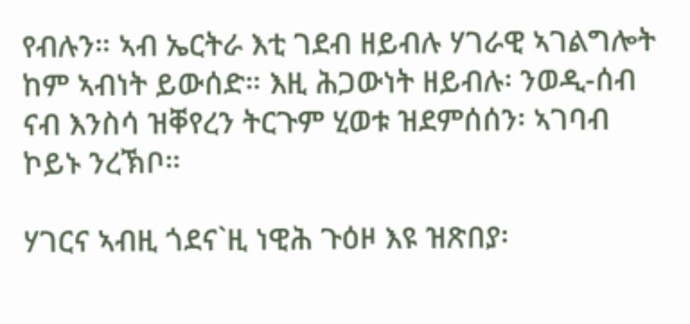የብሉን። ኣብ ኤርትራ እቲ ገደብ ዘይብሉ ሃገራዊ ኣገልግሎት ከም ኣብነት ይውሰድ። እዚ ሕጋውነት ዘይብሉ፡ ንወዲ-ሰብ ናብ እንስሳ ዝቐየረን ትርጉም ሂወቱ ዝደምሰሰን፡ ኣገባብ ኮይኑ ንረኽቦ።

ሃገርና ኣብዚ ጎደና`ዚ ነዊሕ ጉዕዞ እዩ ዝጽበያ፡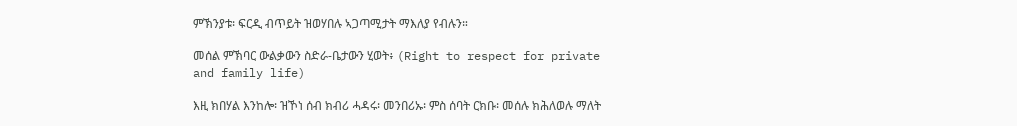ምኽንያቱ፡ ፍርዲ ብጥይት ዝወሃበሉ ኣጋጣሚታት ማእለያ የብሉን።

መሰል ምኽባር ውልቃውን ስድራ-ቤታውን ሂወት፥ (Right to respect for private and family life)

እዚ ክበሃል እንከሎ፡ ዝኾነ ሰብ ክብሪ ሓዳሩ፡ መንበሪኡ፡ ምስ ሰባት ርክቡ፡ መሰሉ ክሕለወሉ ማለት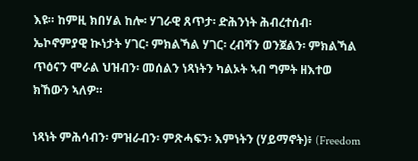እዩ። ከምዚ ክበሃል ከሎ፡ ሃገራዊ ጸጥታ፡ ድሕንነት ሕብረተሰብ፡ ኤኮኖምያዊ ኲነታት ሃገር፡ ምክልኻል ሃገር፡ ረብሻን ወንጀልን፡ ምክልኻል ጥዕናን ሞራል ህዝብን፡ መሰልን ነጻነትን ካልኦት ኣብ ግምት ዘእተወ ክኸውን ኣለዎ።

ነጻነት ምሕሳብን፡ ምዝራብን፡ ምጽሓፍን፡ እምነትን (ሃይማኖት)፥ (Freedom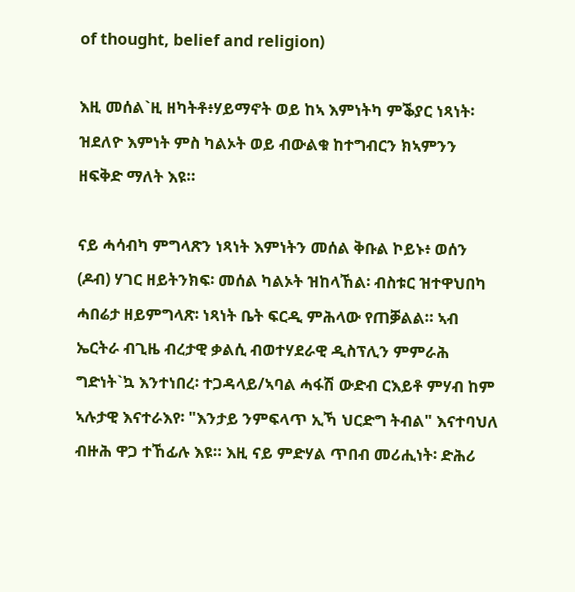of thought, belief and religion)

እዚ መሰል`ዚ ዘካትቶ፥ሃይማኖት ወይ ከኣ እምነትካ ምቕያር ነጻነት፡ዝደለዮ እምነት ምስ ካልኦት ወይ ብውልቁ ከተግብርን ክኣምንን ዘፍቅድ ማለት እዩ።

ናይ ሓሳብካ ምግላጽን ነጻነት እምነትን መሰል ቅቡል ኮይኑ፥ ወሰን (ዶብ) ሃገር ዘይትንክፍ፡ መሰል ካልኦት ዝከላኸል፡ ብስቱር ዝተዋህበካ ሓበሬታ ዘይምግላጽ፡ ነጻነት ቤት ፍርዲ ምሕላው የጠቓልል። ኣብ ኤርትራ ብጊዜ ብረታዊ ቃልሲ ብወተሃደራዊ ዲስፕሊን ምምራሕ ግድነት`ኳ እንተነበረ፡ ተጋዳላይ/ኣባል ሓፋሽ ውድብ ርእይቶ ምሃብ ከም ኣሉታዊ እናተራእየ፡ "እንታይ ንምፍላጥ ኢኻ ህርድግ ትብል" እናተባህለ ብዙሕ ዋጋ ተኸፊሉ እዩ። እዚ ናይ ምድሃል ጥበብ መሪሒነት፡ ድሕሪ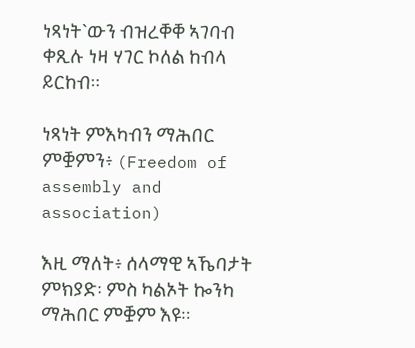ነጻነት`ውን ብዝረቐቐ ኣገባብ ቀጺሉ ነዛ ሃገር ኮለል ከብላ ይርከብ።

ነጻነት ምእካብን ማሕበር ምቛምን፥ (Freedom of assembly and association)

እዚ ማለት፥ ሰላማዊ ኣኼባታት ምክያድ፡ ምስ ካልኦት ኰንካ ማሕበር ምቛም እዩ።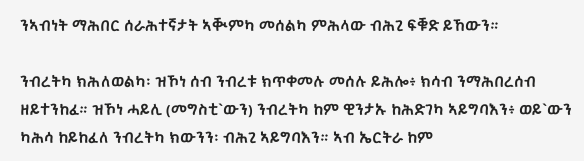ንኣብነት ማሕበር ሰራሕተኛታት ኣቚምካ መሰልካ ምሕላው ብሕጊ ፍቑድ ይኸውን።

ንብረትካ ክሕለወልካ፡ ዝኾነ ሰብ ንብረቱ ክጥቀመሉ መሰሉ ይሕሎ፥ ክሳብ ንማሕበረሰብ ዘይተንከፈ። ዝኾነ ሓይሊ (መግስቲ`ውን) ንብረትካ ከም ዊንታኡ ከሕድገካ ኣይግባእን፥ ወይ`ውን ካሕሳ ከይከፈለ ንብረትካ ክውንን፡ ብሕጊ ኣይግባእን። ኣብ ኤርትራ ከም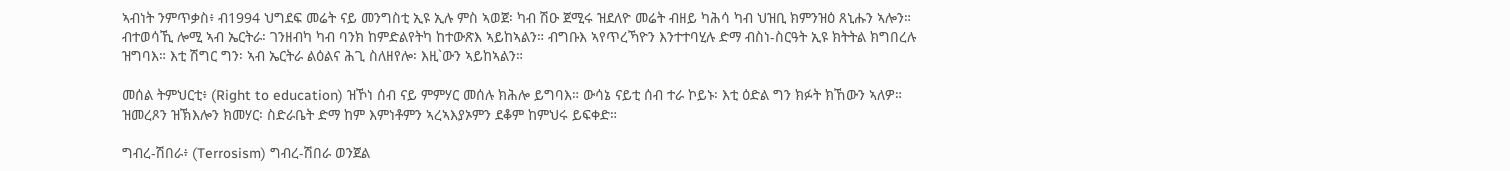ኣብነት ንምጥቃስ፥ ብ1994 ህግደፍ መሬት ናይ መንግስቲ ኢዩ ኢሉ ምስ ኣወጀ፡ ካብ ሽዑ ጀሚሩ ዝደለዮ መሬት ብዘይ ካሕሳ ካብ ህዝቢ ክምንዝዕ ጸኒሑን ኣሎን። ብተወሳኺ ሎሚ ኣብ ኤርትራ፡ ገንዘብካ ካብ ባንክ ከምድልየትካ ከተውጽእ ኣይከኣልን። ብግቡእ ኣየጥረኻዮን እንተተባሂሉ ድማ ብስነ-ስርዓት ኢዩ ክትትል ክግበረሉ ዝግባእ። እቲ ሽግር ግን፡ ኣብ ኤርትራ ልዕልና ሕጊ ስለዘየሎ፡ እዚ`ውን ኣይከኣልን።

መሰል ትምህርቲ፥ (Right to education) ዝኾነ ሰብ ናይ ምምሃር መሰሉ ክሕሎ ይግባእ። ውሳኔ ናይቲ ሰብ ተራ ኮይኑ፡ እቲ ዕድል ግን ክፉት ክኸውን ኣለዎ። ዝመረጾን ዝኽእሎን ክመሃር፡ ስድራቤት ድማ ከም እምነቶምን ኣረኣእያኦምን ደቆም ከምህሩ ይፍቀድ።

ግብረ-ሽበራ፥ (Terrosism) ግብረ-ሽበራ ወንጀል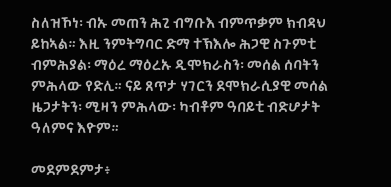ስለዝኾነ፡ ብኡ መጠን ሕጊ ብግቡእ ብምጥቃም ክብዳህ ይከኣል። እዚ ንምትግባር ድማ ተኽእሎ ሕጋዊ ስጉምቲ ብምሕያል፡ ማዕረ ማዕረኡ ዲሞክራስን፡ መሰል ሰባትን ምሕላው የድሊ። ናይ ጸጥታ ሃገርን ደሞክራሲያዊ መሰል ዜጋታትን፡ ሚዛን ምሕላው፡ ካብቶም ዓበይቲ ብድሆታት ዓለምና እዮም።

መደምደምታ፥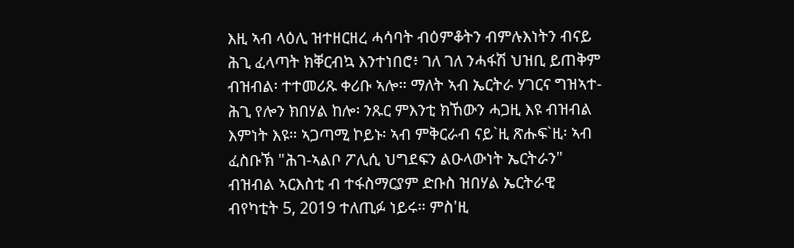እዚ ኣብ ላዕሊ ዝተዘርዘረ ሓሳባት ብዕምቆትን ብምሉእነትን ብናይ ሕጊ ፈላጣት ክቐርብኳ እንተነበሮ፥ ገለ ገለ ንሓፋሽ ህዝቢ ይጠቅም ብዝብል፡ ተተመሪጹ ቀሪቡ ኣሎ። ማለት ኣብ ኤርትራ ሃገርና ግዝኣተ-ሕጊ የሎን ክበሃል ከሎ፡ ንጹር ምእንቲ ክኸውን ሓጋዚ እዩ ብዝብል እምነት እዩ። ኣጋጣሚ ኮይኑ፡ ኣብ ምቅርራብ ናይ`ዚ ጽሑፍ`ዚ፡ ኣብ ፈስቡኽ "ሕገ-ኣልቦ ፖሊሲ ህግደፍን ልዑላውነት ኤርትራን" ብዝብል ኣርእስቲ ብ ተፋስማርያም ድቡስ ዝበሃል ኤርትራዊ ብየካቲት 5, 2019 ተለጢፉ ነይሩ። ምስ'ዚ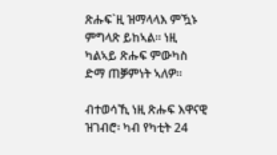ጽሑፍ`ዚ ዝማላላእ ምዃኑ ምግላጽ ይከኣል። ነዚ ካልኣይ ጽሑፍ ምውካስ ድማ ጠቓምነት ኣለዎ።

ብተወሳኺ ነዚ ጽሑፍ እዋናዊ ዝገብሮ፡ ካብ የካቲት 24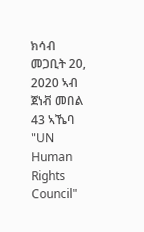ክሳብ መጋቢት 20, 2020 ኣብ ጀነቭ መበል 43 ኣኼባ "UN Human Rights Council"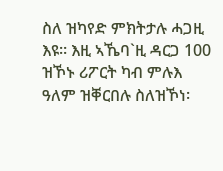ስለ ዝካየድ ምክትታሉ ሓጋዚ እዩ። እዚ ኣኼባ`ዚ ዳርጋ 100 ዝኾኑ ሪፖርት ካብ ምሉእ ዓለም ዝቐርበሉ ስለዝኾነ፡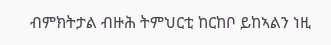ብምክትታል ብዙሕ ትምህርቲ ከርከቦ ይከኣልን ነዚ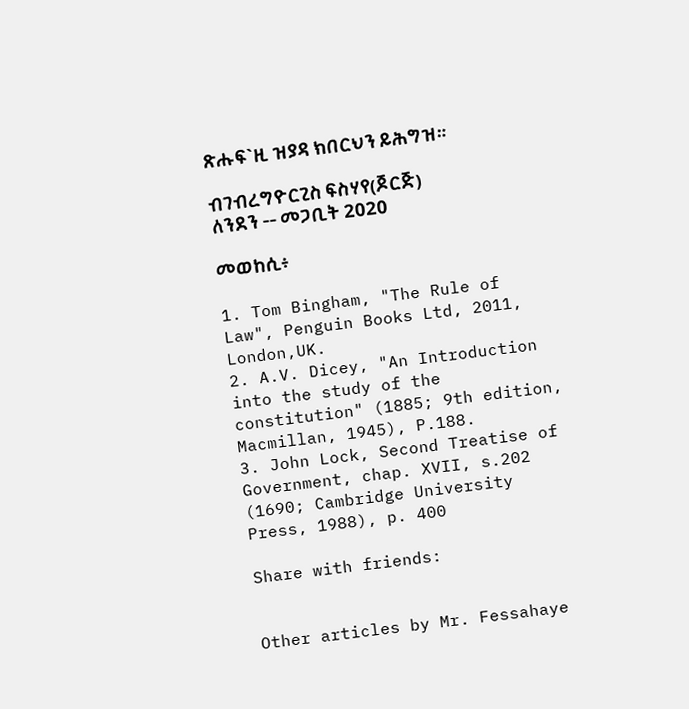ጽሑፍ`ዚ ዝያዳ ክበርህን ይሕግዝ።

ብገብረግዮርጊስ ፍስሃየ(ጆርጅ)
ለንደን -- መጋቢት 2020

መወከሲ፥

1. Tom Bingham, "The Rule of Law", Penguin Books Ltd, 2011, London,UK.
2. A.V. Dicey, "An Introduction into the study of the constitution" (1885; 9th edition, Macmillan, 1945), P.188.
3. John Lock, Second Treatise of Government, chap. XVII, s.202 (1690; Cambridge University Press, 1988), p. 400

Share with friends:


Other articles by Mr. Fessahaye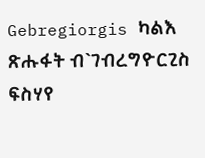Gebregiorgis ካልእ ጽሑፋት ብ`ገብረግዮርጊስ ፍስሃየ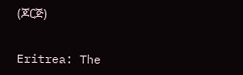(ጆርጅ)


Eritrea: The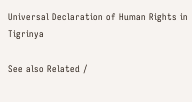Universal Declaration of Human Rights in Tigrinya

See also Related /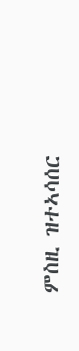ምስዚ ዝተኣሳሰር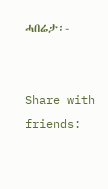ሓበሬታ፡-


Share with friends: